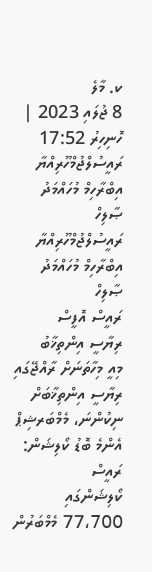ކ. މާލެ
8 ޖުލައި 2023 | ހޮނިހިރު 17:52
ރައީސުލްޖުމްހޫރިއްޔާ އިބްރާހިމް މުހައްމަދު ޞާލިހް
ރައީސުލްޖުމްހޫރިއްޔާ އިބްރާހިމް މުހައްމަދު ޞާލިހް
ރައީސް އޮފީސް
ރިޔާސީ އިންތިޚާބު
މިއީ މިހާތަނަށް ރާއްޖޭގައި ރިޔާސީ އިންތިޚާބަށް ނިކުންނަ، މެމްބަރޝިޕް އެންމެ ބޮޑު ކޯލިޝަން: ރައީސް
ކޯލިޝަންގައި 77،700 މެމްބަރުން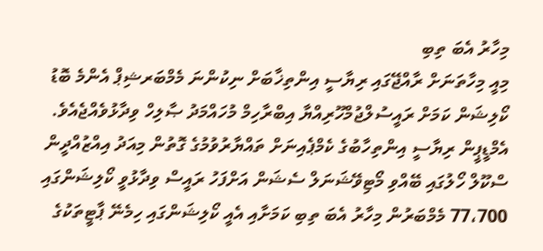މިހާރު އެބަ ތިބި
މިއީ މިހާތަނަށް ރާއްޖޭގައި ރިޔާސީ އިންތިޚާބަށް ނިކުންނަ މެމްބަރޝިޕް އެންމެ ބޮޑު ކޯލިޝަން ކަމަށް ރައީސުލްޖުމްހޫރިއްޔާ އިބްރާހިމް މުހައްމަދު ޞާލިހް ވިދާޅުވެއްޖެއެވެ.
އެމްޑީޕީން ރިޔާސީ އިންތިހާބުގެ ކެމްޕެއިނަށް ތައްޔާރުވުމުގެ ގޮތުން މިއަދު އިއްޒުއްދީން ސްކޫލް ހޯލުގައި ބޭއްވި މޯޓިވޭޝަނަލް ސެޝަން އަށްފަހު ރައީސް ވިދާޅުވީ ކޯލިޝަންގައި 77،700 މެމްބަރުން މިހާރު އެބަ ތިބި ކަމަށާއި އެއީ ކޯލިޝަންގައި ހިމެނޭ ޕާޓީތަކުގެ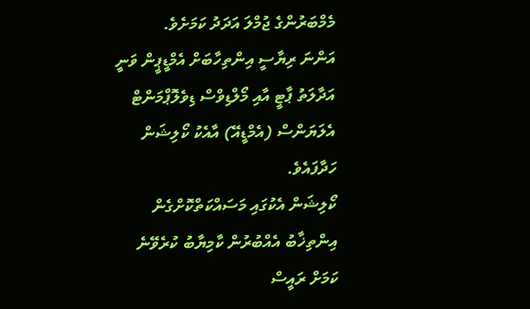މެމްބަރުންގެ ޖުމްލަ އަދަދު ކަމަށެވެ.
އަންނަ ރިޔާސީ އިންތިހާބަށް އެމްޑީޕީން ވަނީ އަދާލަތު ޕާޓީ އާއި މޯލްޑިވްސް ޑިވެލޮޕްމަންޓް އެލަޔަންސް (އެމްޑީއޭ) އާއެކު ކޯލިޝަން ހަދާފައެވެ.
ކޯލިޝަން އެކުގައި މަސައްކަތްކޮށްގެން އިންތިޚާބު އެއްބުރުން ކާމިޔާބު ކުރެވޭނެ ކަމަށް ރައީސް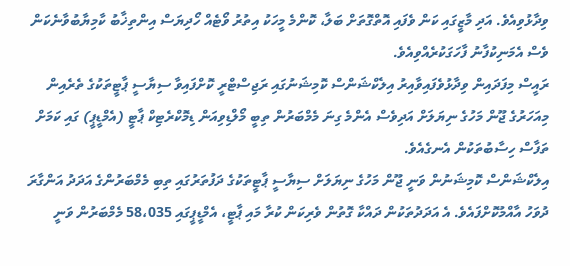ވިދާޅުވިއެވެ. އަދި މާޒީގައި ކަން ވެފައި އޮތްގޮތަށް ބަލާ، ކޮންމެ މީހަކު އިތުރު ވޯޓެއް ހޯދިޔަސް އިންތިޚާބު ކާމިޔާބުވާނެކަން ވެސް އެމަނިކުފާނު ފާހަގަކުރެއްވިއެވެ.
ރައީސް މިފަދައިން ވިދާޅުވެފައިވާއިރު އިލެކްޝަންސް ކޮމިޝަނުގައި ރަޖިސްޓްރީ ކޮށްފައިވާ ސިޔާސީ ޕާޓީތަކުގެ ތެރެއިން މިއަހަރުގެ ޖޫން މަހުގެ ނިޔަލަށް އަދިވެސް އެންމެ ގިނަ މެމްބަރުން ތިބީ މޯލްޑިވިއަން ޑިމޮކްރެޓިކް ޕާޓީ (އެމްޑީޕީ) ގައި ކަމަށް ތަފާސް ހިސާބުތަކުން އެނގެއެވެ.
އިލެކްޝަންސް ކޮމިޝަނުން ވަނީ ޖޫން މަހުގެ ނިޔަލަށް ސިޔާސީ ޕާޓީތަކުގެ ދަފުތަރުގައި ތިބި މެމްބަރުންގެ އަދަދު އަންގާރަ ދުވަހު އާއްމުކޮށްފައެވެ. އެ އަދަދުތަކުން ދައްކާ ގޮތުން ވެރިކަން ކުރާ މައި ޕާޓީ، އެމްޑީޕީގައި 58،035 މެމްބަރުން ވަނީ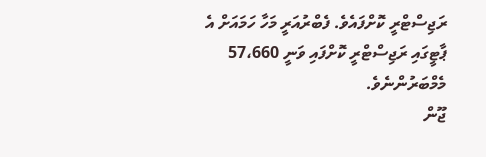ރަޖިސްޓްރީ ކޮށްފައެވެ. ފެބްރުއަރީ މަހާ ހަމައަށް އެ ޕާޓީގައި ރަޖިސްޓްރީ ކޮށްފައި ވަނީ 57،660 މެމްބަރުންނެވެ.
ޖޫން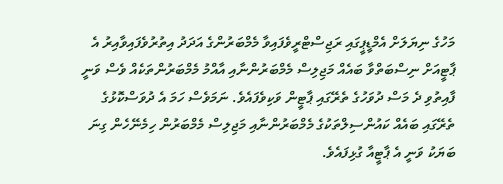މަހުގެ ނިޔަލަށް އެމްޑީޕީގައި ރަޖިސްޓްރީވެފައިވާ މެމްބަރުންގެ އަދަދު އިތުރުވެފައިވާއިރު އެ ޕާޓީއަށް ނިސްބަތްވާ ބައެއް މަޖިލިސް މެމްބަރުންނާއި އާއްމު މެމްބަރުންތަކެއް ވެސް ވަނީ ފާއިތުވި ދެ މަސް ދުވަހުގެ ތެރޭގައި ޕާޓީން ވަކިވެފައެވެ. ނަމަވެސް ހަމަ އެ ދުވަސްކޮޅުގެ ތެރޭގައި ބައެއް ކައުންސިލްތަކުގެ މެމްބަރުންނާއި މަޖިލިސް މެމްބަރުން ހިމެނޭހެން ގިނަ ބަޔަކު ވަނީ އެ ޕާޓީއާ ގުޅިފައެވެ.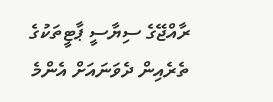ރާއްޖޭގެ ސިޔާސީ ޕާޓީތަކުގެ ތެރެއިން ދެވަނައަށް އެންމެ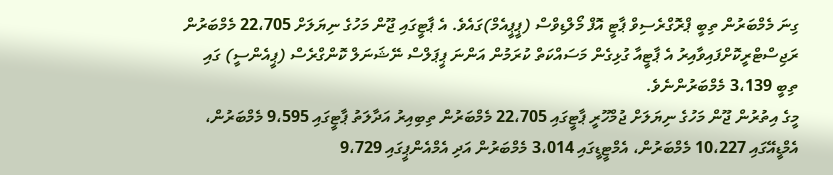ގިނަ މެމްބަރުން ތިބީ ޕްރޮގްރެސިވް ޕާޓީ އޮފް މޯލްޑިވްސް (ޕީޕީއެމް)ގައެވެ. އެ ޕާޓީގައި ޖޫން މަހުގެ ނިޔަލަށް 22،705 މެމްބަރުން ރަޖިސްޓްރީކޮށްފައިވާއިރު އެ ޕާޓީއާ ގުޅިގެން މަސައްކަތް ކުރަމުން އަންނަ ޕީޕަލްސް ނޭޝަނަލް ކޮންގްރެސް (ޕީއެންސީ) ގައި ތިބީ 3،139 މެމްބަރުންނެވެ.
މީގެ އިތުރުން ޖޫން މަހުގެ ނިޔަލަށް ޖުމްހޫރީ ޕާޓީގައި 22،705 މެމްބަރުން ތިބިއިރު އަދާލަތު ޕާޓީގައި 9،595 މެމްބަރުން، އެމްޑީއޭގައި 10،227 މެމްބަރުން، އެމްޓީޑީގައި 3،014 މެމްބަރުން އަދި އެމްއެންޕީގައި 9،729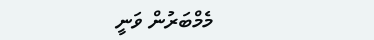މެމްބަރުން ވަނީ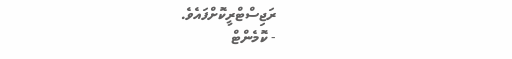ރަޖިސްޓްރީކޮށްފައެވެ.
- ކޮމެންޓް